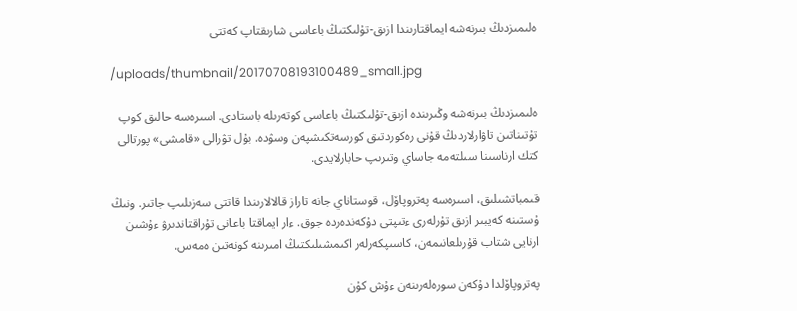ەلىمىزدىڭ بىرنەشە ايماقتارىندا ازىق-تۇلىكتىڭ باعاسى شارىقتاپ كەتتى

/uploads/thumbnail/20170708193100489_small.jpg

ەلىمىزدىڭ بىرنەشە وڭىرىندە ازىق-تۇلىكتىڭ باعاسى كوتەرىلە باستادى. اسىرەسە حالىق كوپ تۇتىناتىن تاۋارلاردىڭ قۇنى رەكوردتىق كورسەتكىشپەن وسۋدە. بۇل تۋرالى «قامشى» پورتالى كتك ارناسىنا سىلتەمە جاساي وتىرىپ حابارلايدى.

قىمباتشىلىق، اسىرەسە پەتروپاۆل، قوستاناي جانە تاراز قالالارىندا قاتتى سەزىلىپ جاتىر. ونىڭ ۇستىنە كەيبىر ازىق تۇرلەرى ءتىپتى دۇكەندەردە جوق. ءار ايماقتا باعانى تۇراقتاندىرۋ ءۇشىن ارنايى شتاب قۇرىلعانىمەن، كاسىپكەرلەر اكىمشىلىكتىڭ امىرىنە كونەتىن ەمەس.

پەتروپاۆلدا دۇكەن سورەلەرىنەن ءۇش كۇن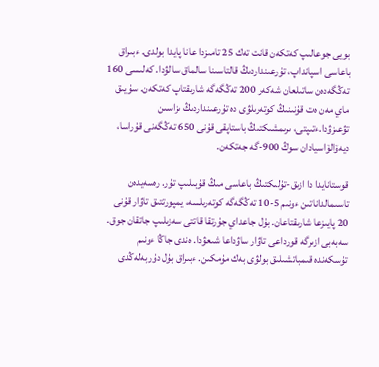بويى جوعالىپ كەتكەن قانت تەك 25 تامىزدا عانا پايدا بولدى. ءبىراق باعاسى اسپانداپ، تۇرعىنداردىڭ قالتاسىنا سالماق سالۋدا. كەلىسى 160 تەڭگەدەن ساتىلعان شەكەر 200 تەڭگەگە شارىقتاپ كەتكەن. سۇيىق ماي مەن ەت قۇنىنىڭ كوتەرىلۋى دە تۇرعىنداردىڭ ىزاسىن تۋعىزۋدا.ءتىپتى، ىرىمشىكتىڭ باستاپقى قۇنى 650 تەڭگەنى قۇراسا، ديەۆالۆاسيادان سوڭ 900-گە جەتكەن.

قوستانايدا دا ازىق-تۇلىكتىڭ باعاسى مىڭ قۇبىلىپ تۇر. رەسەيدەن تاسىمالداناتىن ءونىم 5-10 تەڭگەگە كوتەرىلسە، يمپورتتىق تاۋار قۇنى 20 پايىزعا شارىقتاعان. بۇل جاعداي جۇرتقا قاتتى سەزىلىپ جاتقان جوق. سەبەبى ازىرگە قورداعى تاۋار ساۋداعا شىعۋدا. ەندى جاڭا ءونىم تۇسكەندە قىمباتشىلىق بولۋى بەك مۇمكىن. ءبىراق بۇل دۇربەلەڭدى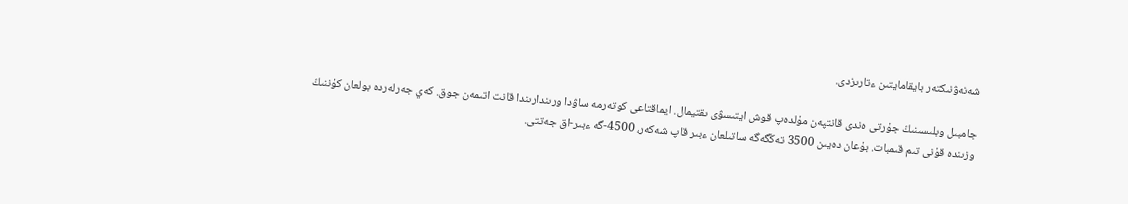شەنەۋنىكتەر بايقامايتىن ءتارىزدى.

جامبىل وبلىسىنىڭ جۇرتى ەندى قانتپەن مۇلدەپ قوش ايتىسۋى ىقتيمال. ايماقتاعى كوتەرمە ساۋدا ورىندارىندا قانت اتىمەن جوق. كەي جەرلەردە بولعان كۇننىڭ وزىندە قۇنى تىم قىمبات. بۇعان دەيىن 3500 تەڭگەگە ساتىلعان ءبىر قاپ شەكەر، 4500-گە ءبىر-اق جەتتى.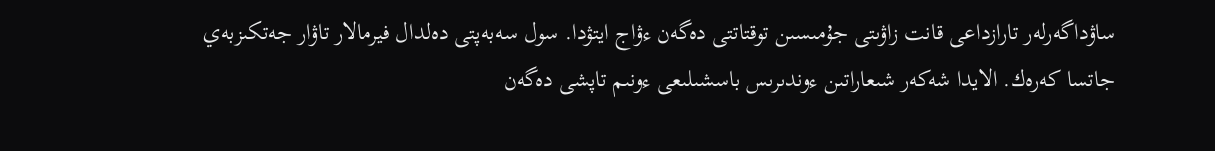ساۋداگەرلەر تارازداعى قانت زاۋىتى جۇمىسىن توقتاتتى دەگەن ءۋاج ايتۋدا. سول سەبەپتى دەلدال فيرمالار تاۋار جەتكىزبەي جاتسا كەرەك. الايدا شەكەر شىعاراتىن ءوندىرىس باسشىلىعى ءونىم تاپشى دەگەن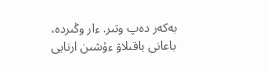بەكەر دەپ وتىر. ءار وڭىردە، باعانى باقىلاۋ ءۇشىن ارنايى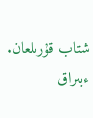شتاب قۇرىلعان. ءبىراق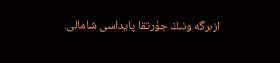ازىرگە ونىڭ جۇرتقا پايداسى شامالى.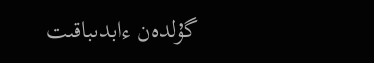گۇلدەن ءابدىباقىت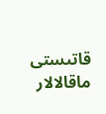قاتىستى ماقالالار